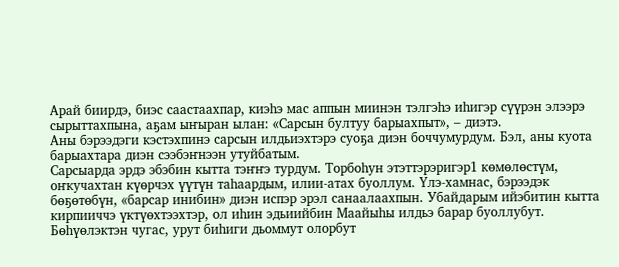Арай биирдэ, биэс саастаахпар, киэһэ мас аппын миинэн тэлгэһэ иһигэр сүүрэн элээрэ сырыттахпына, аҕам ыҥыран ылан: «Сарсын бултуу барыахпыт», – диэтэ.
Аны бэрээдэги кэстэхпинэ сарсын илдьиэхтэрэ суоҕа диэн боччумурдум. Бэл, аны куота барыахтара диэн сээбэҥнээн утуйбатым.
Сарсыарда эрдэ эбэбин кытта тэҥҥэ турдум. Торбоһун этэттэрэригэр1 көмөлөстүм, оҥкучахтан күөрчэх үүтүн таһаардым, илии-атах буоллум. Үлэ-хамнас, бэрээдэк бөҕөтөбүн, «барсар инибин» диэн испэр эрэл санаалаахпын. Убайдарым ийэбитин кытта кирпииччэ үктүөхтээхтэр, ол иһин эдьиийбин Маайыһы илдьэ барар буоллубут.
Бөһүөлэктэн чугас, урут биһиги дьоммут олорбут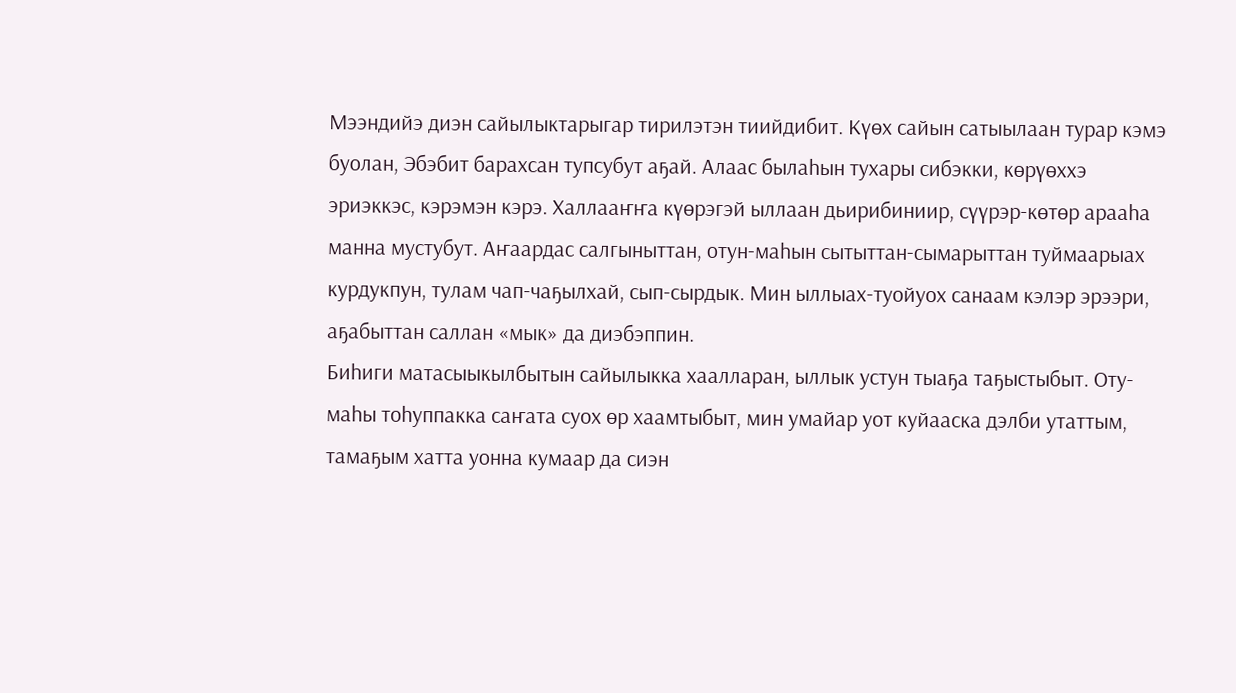Мээндийэ диэн сайылыктарыгар тирилэтэн тиийдибит. Күөх сайын сатыылаан турар кэмэ буолан, Эбэбит барахсан тупсубут аҕай. Алаас былаһын тухары сибэкки, көрүөххэ эриэккэс, кэрэмэн кэрэ. Халлааҥҥа күөрэгэй ыллаан дьирибиниир, сүүрэр-көтөр арааһа манна мустубут. Аҥаардас салгыныттан, отун-маһын сытыттан-сымарыттан туймаарыах курдукпун, тулам чап-чаҕылхай, сып-сырдык. Мин ыллыах-туойуох санаам кэлэр эрээри, аҕабыттан саллан «мык» да диэбэппин.
Биһиги матасыыкылбытын сайылыкка хаалларан, ыллык устун тыаҕа таҕыстыбыт. Оту-маһы тоһуппакка саҥата суох өр хаамтыбыт, мин умайар уот куйааска дэлби утаттым, тамаҕым хатта уонна кумаар да сиэн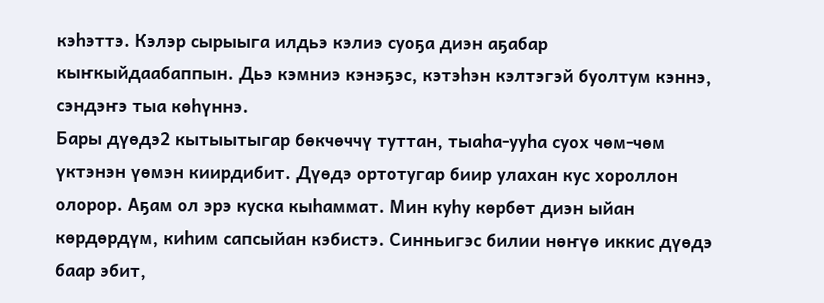кэһэттэ. Кэлэр сырыыга илдьэ кэлиэ суоҕа диэн аҕабар кыҥкыйдаабаппын. Дьэ кэмниэ кэнэҕэс, кэтэһэн кэлтэгэй буолтум кэннэ, сэндэҥэ тыа көһүннэ.
Бары дүөдэ2 кытыытыгар бөкчөччү туттан, тыаһа-ууһа суох чөм-чөм үктэнэн үөмэн киирдибит. Дүөдэ ортотугар биир улахан кус хороллон олорор. Аҕам ол эрэ куска кыһаммат. Мин куһу көрбөт диэн ыйан көрдөрдүм, киһим сапсыйан кэбистэ. Синньигэс билии нөҥүө иккис дүөдэ баар эбит,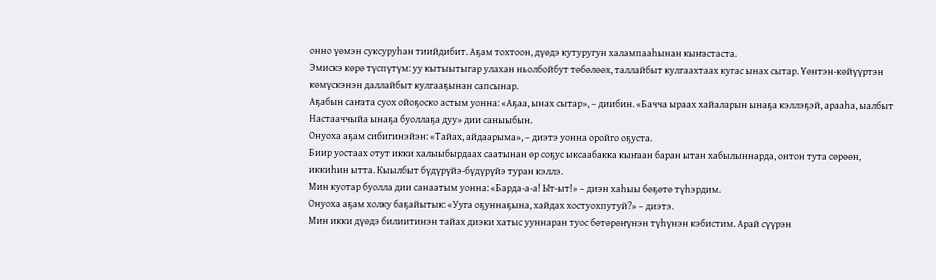онно үөмэн суксуруһан тиийдибит. Аҕам тохтоон, дүөдэ кутуругун халампааһынан кыҥастаста.
Эмискэ көрө түспүтүм: уу кытыытыгар улахан ньолбойбут төбөлөөх, таллайбыт кулгаахтаах кугас ынах сытар. Үөнтэн-көйүүртэн көмүскэнэн даллайбыт кулгааҕынан сапсынар.
Аҕабын саҥата суох ойоҕоско астым уонна: «Аҕаа, ынах сытар», – диибин. «Бачча ыраах хайаларын ынаҕа кэллэҕэй, арааһа, ыалбыт Настааччыйа ынаҕа буоллаҕа дуу» дии саныыбын.
Онуоха аҕам сибигинэйэн: «Тайах, айдаарыма», – диэтэ уонна оройго оҕуста.
Биир уостаах отут икки халыыбырдаах саатынан өр соҕус ыксаабакка кыҥаан баран ытан хабылыннарда, онтон тута сөрөөн, иккиһин ытта. Кыылбыт бүдүрүйэ-бүдүрүйэ туран кэллэ.
Мин куотар буолла дии санаатым уонна: «Барда-а-а! Ыт-ыт!» – диэн хаһыы бөҕөтө түһэрдим.
Онуоха аҕам холку баҕайытык: «Ууга оҕуннаҕына, хайдах хостуохпутуй?» – диэтэ.
Мин икки дүөдэ билиитинэн тайах диэки хатыс ууннаран туос бөтөрөҥүнэн түһүнэн кэбистим. Арай сүүрэн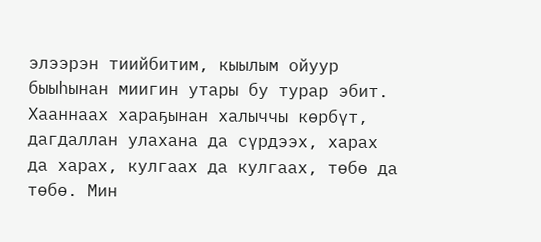элээрэн тиийбитим, кыылым ойуур быыһынан миигин утары бу турар эбит. Хааннаах хараҕынан халыччы көрбүт, дагдаллан улахана да сүрдээх, харах да харах, кулгаах да кулгаах, төбө да төбө. Мин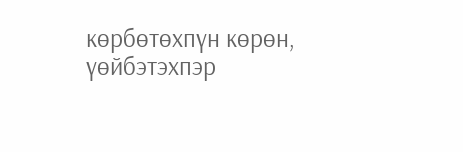көрбөтөхпүн көрөн, үөйбэтэхпэр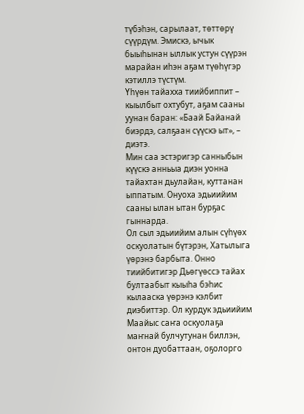түбэһэн, сарылаат, төттөрү сүүрдүм. Эмискэ, ычык быыһынан ыллык устун сүүрэн марайан иһэн аҕам түөһүгэр кэтиллэ түстүм.
Үһүөн тайахха тиийбиппит – кыылбыт охтубут, аҕам сааны уунан баран: «Баай Байанай биэрдэ, салҕаан сүүскэ ыт», – диэтэ.
Мин саа эстэригэр санныбын күүскэ анньыа диэн уонна тайахтан дьулайан, куттанан ыппатым. Онуоха эдьиийим сааны ылан ытан бурҕас гыннарда.
Ол сыл эдьиийим алын сүһүөх оскуолатын бүтэрэн, Хатылыга үөрэнэ барбыта. Онно тиийбитигэр Дьөгүөссэ тайах бултаабыт кыыһа бэһис кылааска үөрэнэ кэлбит диэбиттэр. Ол курдук эдьиийим Маайыс саҥа оскуолаҕа маҥнай булчутунан биллэн, онтон дуобаттаан, оҕолорго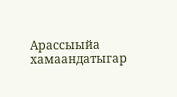Арассыыйа хамаандатыгар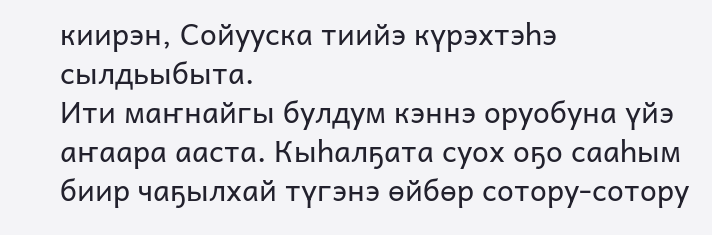киирэн, Сойууска тиийэ күрэхтэһэ сылдьыбыта.
Ити маҥнайгы булдум кэннэ оруобуна үйэ аҥаара ааста. Кыһалҕата суох оҕо сааһым биир чаҕылхай түгэнэ өйбөр сотору-сотору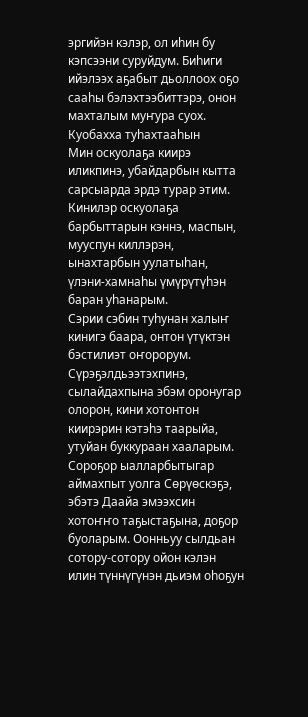эргийэн кэлэр, ол иһин бу кэпсээни суруйдум. Биһиги ийэлээх аҕабыт дьоллоох оҕо сааһы бэлэхтээбиттэрэ, онон махталым муҥура суох.
Куобахха туһахтааһын
Мин оскуолаҕа киирэ иликпинэ, убайдарбын кытта сарсыарда эрдэ турар этим. Кинилэр оскуолаҕа барбыттарын кэннэ, маспын, мууспун киллэрэн, ынахтарбын уулатыһан, үлэни-хамнаһы үмүрүтүһэн баран уһанарым.
Сэрии сэбин туһунан халыҥ кинигэ баара, онтон үтүктэн бэстилиэт оҥорорум. Сүрэҕэлдьээтэхпинэ, сылайдахпына эбэм оронугар олорон, кини хотонтон киирэрин кэтэһэ таарыйа, утуйан буккураан хааларым.
Сороҕор ыалларбытыгар аймахпыт уолга Сөрүөскэҕэ, эбэтэ Даайа эмээхсин хотоҥҥо таҕыстаҕына, доҕор буоларым. Оонньуу сылдьан сотору-сотору ойон кэлэн илин түннүгүнэн дьиэм оһоҕун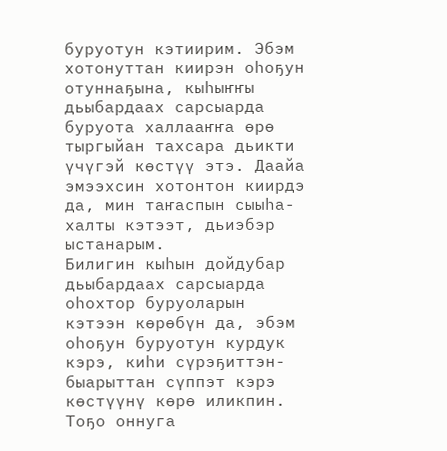буруотун кэтиирим. Эбэм хотонуттан киирэн оһоҕун отуннаҕына, кыһыҥҥы дьыбардаах сарсыарда буруота халлааҥҥа өрө тыргыйан тахсара дьикти үчүгэй көстүү этэ. Даайа эмээхсин хотонтон киирдэ да, мин таҥаспын сыыһа-халты кэтээт, дьиэбэр ыстанарым.
Билигин кыһын дойдубар дьыбардаах сарсыарда оһохтор буруоларын кэтээн көрөбүн да, эбэм оһоҕун буруотун курдук кэрэ, киһи сүрэҕиттэн-быарыттан сүппэт кэрэ көстүүнү көрө иликпин. Тоҕо оннуга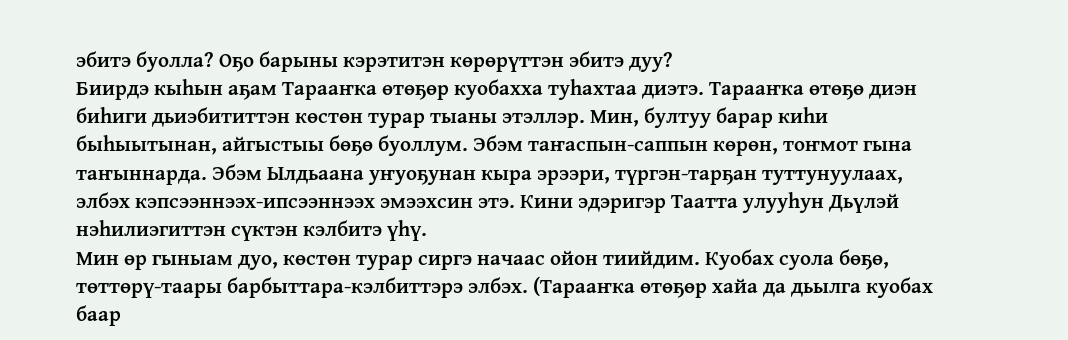эбитэ буолла? Оҕо барыны кэрэтитэн көрөрүттэн эбитэ дуу?
Биирдэ кыһын аҕам Тарааҥка өтөҕөр куобахха туһахтаа диэтэ. Тарааҥка өтөҕө диэн биһиги дьиэбититтэн көстөн турар тыаны этэллэр. Мин, бултуу барар киһи быһыытынан, айгыстыы бөҕө буоллум. Эбэм таҥаспын-саппын көрөн, тоҥмот гына таҥыннарда. Эбэм Ылдьаана уҥуоҕунан кыра эрээри, түргэн-тарҕан туттунуулаах, элбэх кэпсээннээх-ипсээннээх эмээхсин этэ. Кини эдэригэр Таатта улууһун Дьүлэй нэһилиэгиттэн сүктэн кэлбитэ үһү.
Мин өр гыныам дуо, көстөн турар сиргэ начаас ойон тиийдим. Куобах суола бөҕө, төттөрү-таары барбыттара-кэлбиттэрэ элбэх. (Тарааҥка өтөҕөр хайа да дьылга куобах баар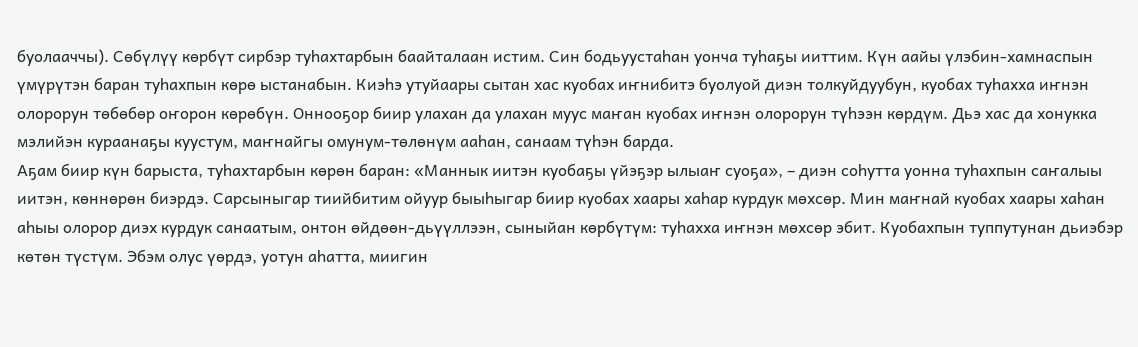буолааччы). Сөбүлүү көрбүт сирбэр туһахтарбын баайталаан истим. Син бодьуустаһан уонча туһаҕы ииттим. Күн аайы үлэбин-хамнаспын үмүрүтэн баран туһахпын көрө ыстанабын. Киэһэ утуйаары сытан хас куобах иҥнибитэ буолуой диэн толкуйдуубун, куобах туһахха иҥнэн олорорун төбөбөр оҥорон көрөбүн. Оннооҕор биир улахан да улахан муус маҥан куобах иҥнэн олорорун түһээн көрдүм. Дьэ хас да хонукка мэлийэн кураанаҕы куустум, маҥнайгы омунум-төлөнүм ааһан, санаам түһэн барда.
Аҕам биир күн барыста, туһахтарбын көрөн баран: «Маннык иитэн куобаҕы үйэҕэр ылыаҥ суоҕа», – диэн соһутта уонна туһахпын саҥалыы иитэн, көннөрөн биэрдэ. Сарсыныгар тиийбитим ойуур быыһыгар биир куобах хаары хаһар курдук мөхсөр. Мин маҥнай куобах хаары хаһан аһыы олорор диэх курдук санаатым, онтон өйдөөн-дьүүллээн, сыныйан көрбүтүм: туһахха иҥнэн мөхсөр эбит. Куобахпын туппутунан дьиэбэр көтөн түстүм. Эбэм олус үөрдэ, уотун аһатта, миигин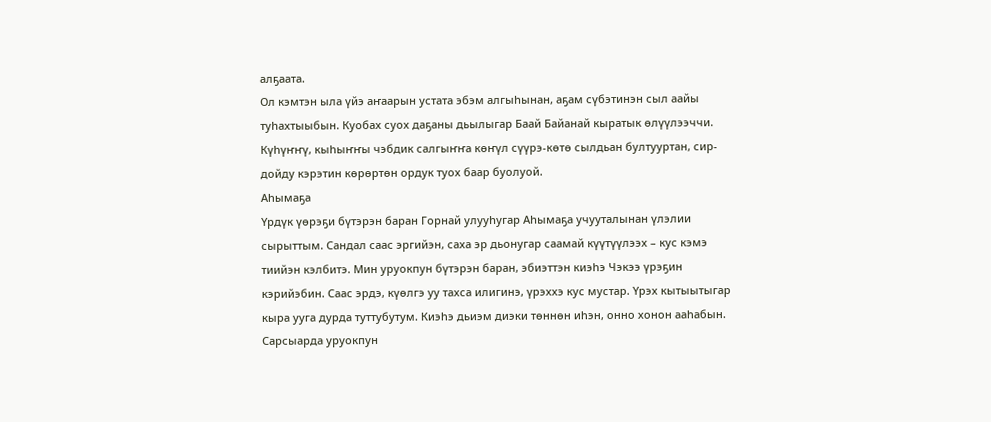алҕаата.
Ол кэмтэн ыла үйэ аҥаарын устата эбэм алгыһынан, аҕам сүбэтинэн сыл аайы туһахтыыбын. Куобах суох даҕаны дьылыгар Баай Байанай кыратык өлүүлээччи. Күһүҥҥү, кыһыҥҥы чэбдик салгыҥҥа көҥүл сүүрэ-көтө сылдьан бултууртан, сир-дойду кэрэтин көрөртөн ордук туох баар буолуой.
Аһымаҕа
Үрдүк үөрэҕи бүтэрэн баран Горнай улууһугар Аһымаҕа учууталынан үлэлии сырыттым. Сандал саас эргийэн, саха эр дьонугар саамай күүтүүлээх – кус кэмэ тиийэн кэлбитэ. Мин уруокпун бүтэрэн баран, эбиэттэн киэһэ Чэкээ үрэҕин кэрийэбин. Саас эрдэ, күөлгэ уу тахса илигинэ, үрэххэ кус мустар. Үрэх кытыытыгар кыра ууга дурда туттубутум. Киэһэ дьиэм диэки төннөн иһэн, онно хонон ааһабын. Сарсыарда уруокпун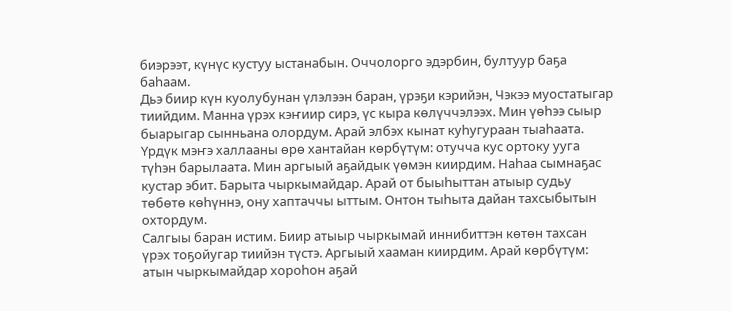биэрээт, күнүс кустуу ыстанабын. Оччолорго эдэрбин, бултуур баҕа баһаам.
Дьэ биир күн куолубунан үлэлээн баран, үрэҕи кэрийэн, Чэкээ муостатыгар тиийдим. Манна үрэх кэҥиир сирэ, үс кыра көлүччэлээх. Мин үөһээ сыыр быарыгар сынньана олордум. Арай элбэх кынат куһугураан тыаһаата. Үрдүк мэҥэ халлааны өрө хантайан көрбүтүм: отучча кус ортоку ууга түһэн барылаата. Мин аргыый аҕайдык үөмэн киирдим. Наһаа сымнаҕас кустар эбит. Барыта чыркымайдар. Арай от быыһыттан атыыр судьу төбөтө көһүннэ, ону хаптаччы ыттым. Онтон тыһыта дайан тахсыбытын охтордум.
Салгыы баран истим. Биир атыыр чыркымай иннибиттэн көтөн тахсан үрэх тоҕойугар тиийэн түстэ. Аргыый хааман киирдим. Арай көрбүтүм: атын чыркымайдар хороһон аҕай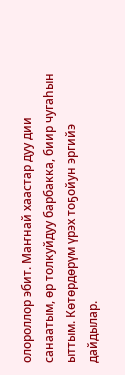олороллор эбит. Маҥнай хаастар дуу дии санаатым, өр толкуйдуу барбакка, биир чугаһын ыттым. Көтөрдөрүм үрэх тоҕойун эргийэ дайдылар.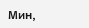Мин,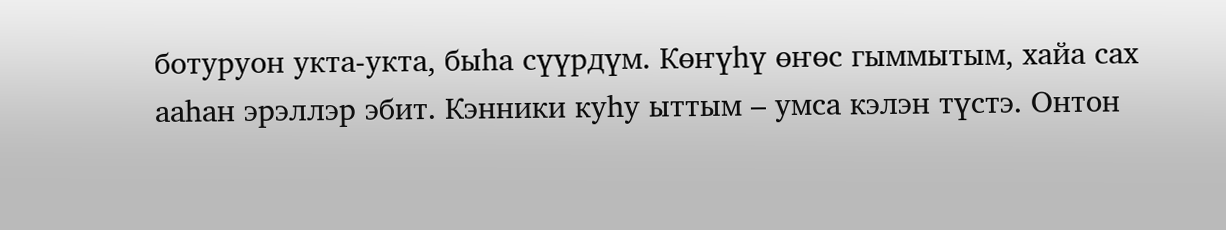ботуруон укта-укта, быһа сүүрдүм. Көҥүһү өҥөс гыммытым, хайа сах ааһан эрэллэр эбит. Кэнники куһу ыттым – умса кэлэн түстэ. Онтон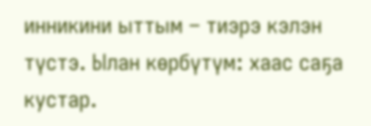инникини ыттым – тиэрэ кэлэн түстэ. Ылан көрбүтүм: хаас саҕа кустар.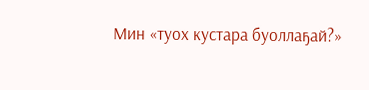Мин «туох кустара буоллаҕай?»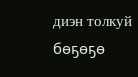диэн толкуй бөҕөҕө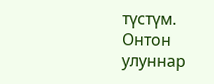түстүм. Онтон улуннар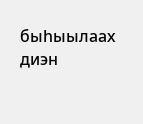быһыылаах диэн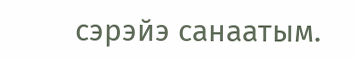сэрэйэ санаатым.